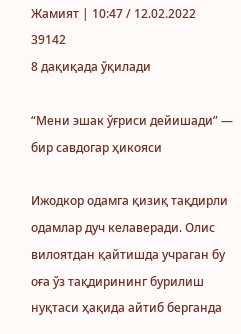Жамият | 10:47 / 12.02.2022
39142
8 дақиқада ўқилади

“Мени эшак ўғриси дейишади” — бир савдогар ҳикояси

Ижодкор одамга қизиқ тақдирли одамлар дуч келаверади. Олис вилоятдан қайтишда учраган бу оға ўз тақдирининг бурилиш нуқтаси ҳақида айтиб берганда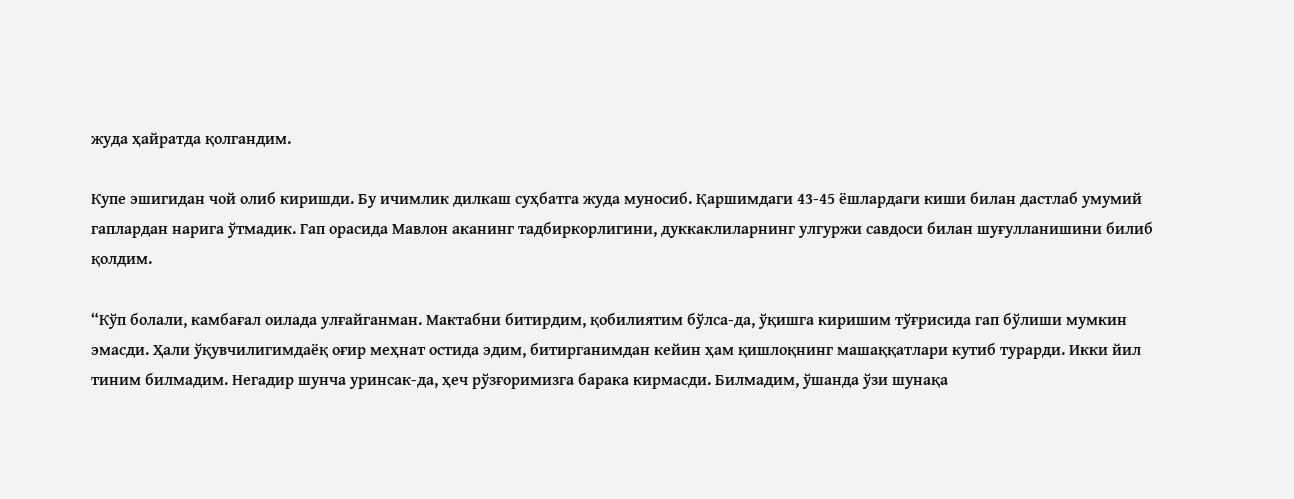жуда ҳайратда қолгандим.

Купе эшигидан чой олиб киришди. Бу ичимлик дилкаш суҳбатга жуда муносиб. Қаршимдаги 43-45 ёшлардаги киши билан дастлаб умумий гаплардан нарига ўтмадик. Гап орасида Мавлон аканинг тадбиркорлигини, дуккаклиларнинг улгуржи савдоси билан шуғулланишини билиб қолдим.

“Кўп болали, камбағал оилада улғайганман. Мактабни битирдим, қобилиятим бўлса-да, ўқишга киришим тўғрисида гап бўлиши мумкин эмасди. Ҳали ўқувчилигимдаёқ оғир меҳнат остида эдим, битирганимдан кейин ҳам қишлоқнинг машаққатлари кутиб турарди. Икки йил тиним билмадим. Негадир шунча уринсак-да, ҳеч рўзғоримизга барака кирмасди. Билмадим, ўшанда ўзи шунақа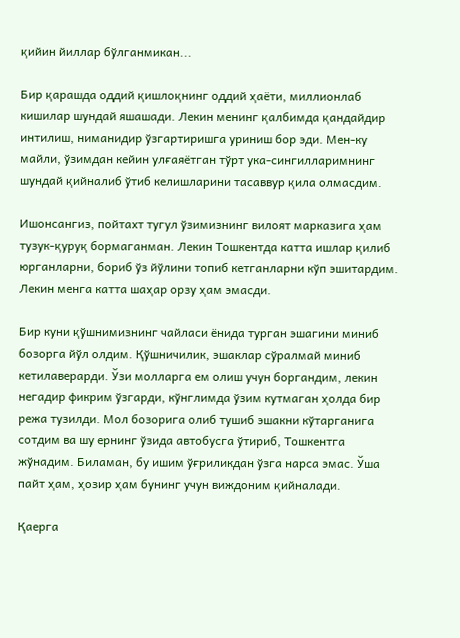қийин йиллар бўлганмикан...

Бир қарашда оддий қишлоқнинг оддий ҳаёти, миллионлаб кишилар шундай яшашади. Лекин менинг қалбимда қандайдир интилиш, ниманидир ўзгартиришга уриниш бор эди. Мен-ку майли, ўзимдан кейин улғаяётган тўрт ука-сингилларимнинг шундай қийналиб ўтиб келишларини тасаввур қила олмасдим.

Ишонсангиз, пойтахт тугул ўзимизнинг вилоят марказига ҳам тузук-қуруқ бормаганман. Лекин Тошкентда катта ишлар қилиб юрганларни, бориб ўз йўлини топиб кетганларни кўп эшитардим. Лекин менга катта шаҳар орзу ҳам эмасди.

Бир куни қўшнимизнинг чайласи ёнида турган эшагини миниб бозорга йўл олдим. Қўшничилик, эшаклар сўралмай миниб кетилаверарди. Ўзи молларга ем олиш учун боргандим, лекин негадир фикрим ўзгарди, кўнглимда ўзим кутмаган ҳолда бир режа тузилди. Мол бозорига олиб тушиб эшакни кўтарганига сотдим ва шу ернинг ўзида автобусга ўтириб, Тошкентга жўнадим. Биламан, бу ишим ўғриликдан ўзга нарса эмас. Ўша пайт ҳам, ҳозир ҳам бунинг учун виждоним қийналади.

Қаерга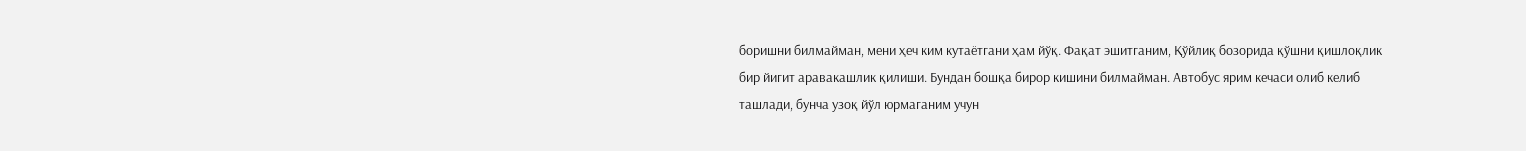боришни билмайман, мени ҳеч ким кутаётгани ҳам йўқ. Фақат эшитганим, Қўйлиқ бозорида қўшни қишлоқлик бир йигит аравакашлик қилиши. Бундан бошқа бирор кишини билмайман. Автобус ярим кечаси олиб келиб ташлади, бунча узоқ йўл юрмаганим учун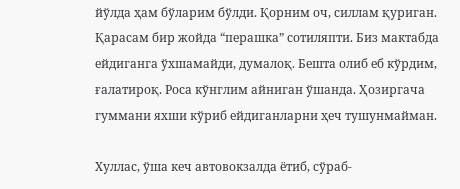йўлда ҳам бўларим бўлди. Қорним оч, силлам қуриган. Қарасам бир жойда “перашка” сотиляпти. Биз мактабда ейдиганга ўхшамайди, думалоқ. Бешта олиб еб кўрдим, ғалатироқ. Роса кўнглим айниган ўшанда. Ҳозиргача гуммани яхши кўриб ейдиганларни ҳеч тушунмайман.

Хуллас, ўша кеч автовокзалда ётиб, сўраб-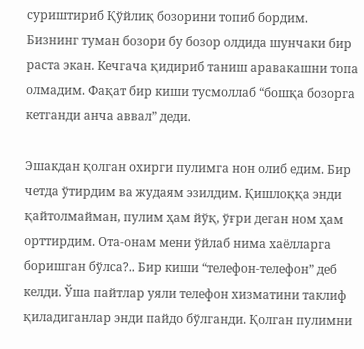суриштириб Қўйлиқ бозорини топиб бордим. Бизнинг туман бозори бу бозор олдида шунчаки бир раста экан. Кечгача қидириб таниш аравакашни топа олмадим. Фақат бир киши тусмоллаб “бошқа бозорга кетганди анча аввал” деди.

Эшакдан қолган охирги пулимга нон олиб едим. Бир четда ўтирдим ва жудаям эзилдим. Қишлоққа энди қайтолмайман, пулим ҳам йўқ, ўғри деган ном ҳам орттирдим. Ота-онам мени ўйлаб нима хаёлларга боришган бўлса?.. Бир киши “телефон-телефон” деб келди. Ўша пайтлар уяли телефон хизматини таклиф қиладиганлар энди пайдо бўлганди. Қолган пулимни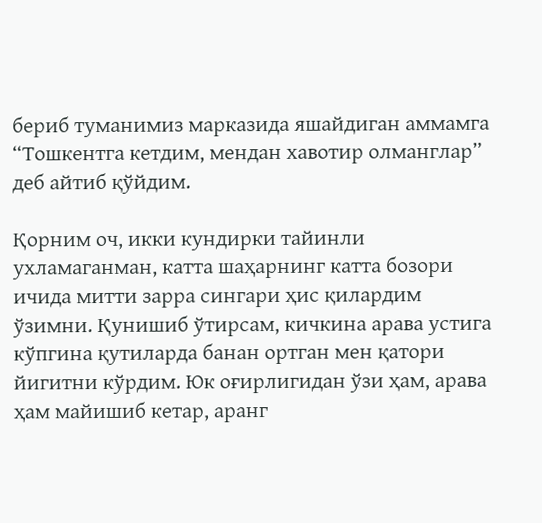бериб туманимиз марказида яшайдиган аммамга “Тошкентга кетдим, мендан хавотир олманглар” деб айтиб қўйдим.

Қорним оч, икки кундирки тайинли ухламаганман, катта шаҳарнинг катта бозори ичида митти зарра сингари ҳис қилардим ўзимни. Қунишиб ўтирсам, кичкина арава устига кўпгина қутиларда банан ортган мен қатори йигитни кўрдим. Юк оғирлигидан ўзи ҳам, арава ҳам майишиб кетар, аранг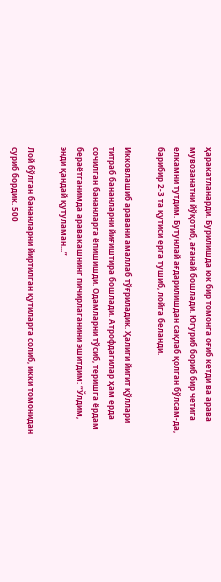ҳаракатланарди. Бурилишда юк бир томонга оғиб кетди ва арава мувозанатни йўқотиб, ағанай бошлади. Югуриб бориб бир четига елкамни тутдим. Бутунлай ағдарилишдан сақлаб қолган бўлсам-да, барибир 2-3 та қутиси ерга тушиб, лойга беланди.

Икковлашиб аравани амаллаб тўғриладик. Ҳалиги йигит қўллари титраб бананларни йиғиштира бошлади. Атрофдагилар ҳам ерда сочилган бананларга ёпишишди. Одамларни тўсиб, теришга ёрдам бераётганимда аравакашнинг пичирлаганини эшитдим: “Ўлдим, энди қандай қутуламан...”

Лой бўлган бананларни йиртилган қутиларга солиб, икки томонидан суриб бордик. 500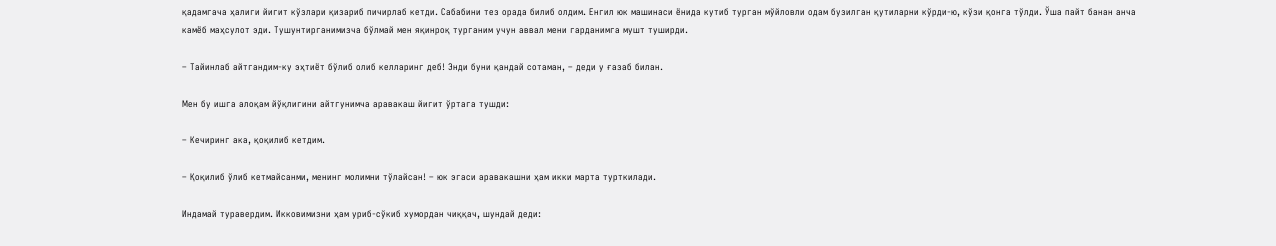қадамгача ҳалиги йигит кўзлари қизариб пичирлаб кетди. Сабабини тез орада билиб олдим. Енгил юк машинаси ёнида кутиб турган мўйловли одам бузилган қутиларни кўрди-ю, кўзи қонга тўлди. Ўша пайт банан анча камёб маҳсулот эди. Тушунтирганимизча бўлмай мен яқинроқ турганим учун аввал мени гарданимга мушт туширди.

– Тайинлаб айтгандим-ку эҳтиёт бўлиб олиб келларинг деб! Энди буни қандай сотаман, – деди у ғазаб билан.

Мен бу ишга алоқам йўқлигини айтгунимча аравакаш йигит ўртага тушди:

– Кечиринг ака, қоқилиб кетдим.

– Қоқилиб ўлиб кетмайсанми, менинг молимни тўлайсан! – юк эгаси аравакашни ҳам икки марта турткилади.

Индамай туравердим. Икковимизни ҳам уриб-сўкиб хумордан чиққач, шундай деди: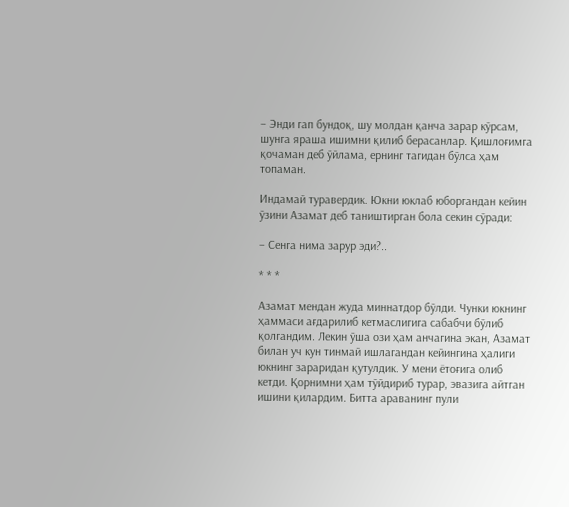– Энди гап бундоқ, шу молдан қанча зарар кўрсам, шунга яраша ишимни қилиб берасанлар. Қишлоғимга қочаман деб ўйлама, ернинг тагидан бўлса ҳам топаман.

Индамай туравердик. Юкни юклаб юборгандан кейин ўзини Азамат деб таништирган бола секин сўради:

– Сенга нима зарур эди?..

* * *

Азамат мендан жуда миннатдор бўлди. Чунки юкнинг ҳаммаси ағдарилиб кетмаслигига сабабчи бўлиб қолгандим. Лекин ўша ози ҳам анчагина экан, Азамат билан уч кун тинмай ишлагандан кейингина ҳалиги юкнинг зараридан қутулдик. У мени ётоғига олиб кетди. Қорнимни ҳам тўйдириб турар, эвазига айтган ишини қилардим. Битта араванинг пули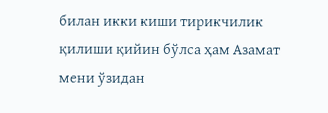билан икки киши тирикчилик қилиши қийин бўлса ҳам Азамат мени ўзидан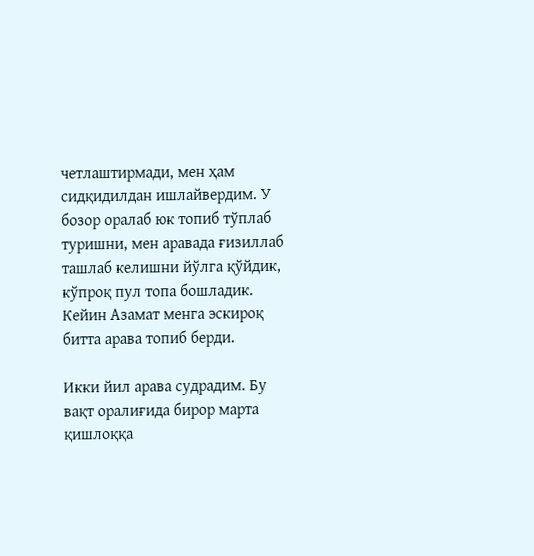четлаштирмади, мен ҳам сидқидилдан ишлайвердим. У бозор оралаб юк топиб тўплаб туришни, мен аравада ғизиллаб ташлаб келишни йўлга қўйдик, кўпроқ пул топа бошладик. Кейин Азамат менга эскироқ битта арава топиб берди.

Икки йил арава судрадим. Бу вақт оралиғида бирор марта қишлоққа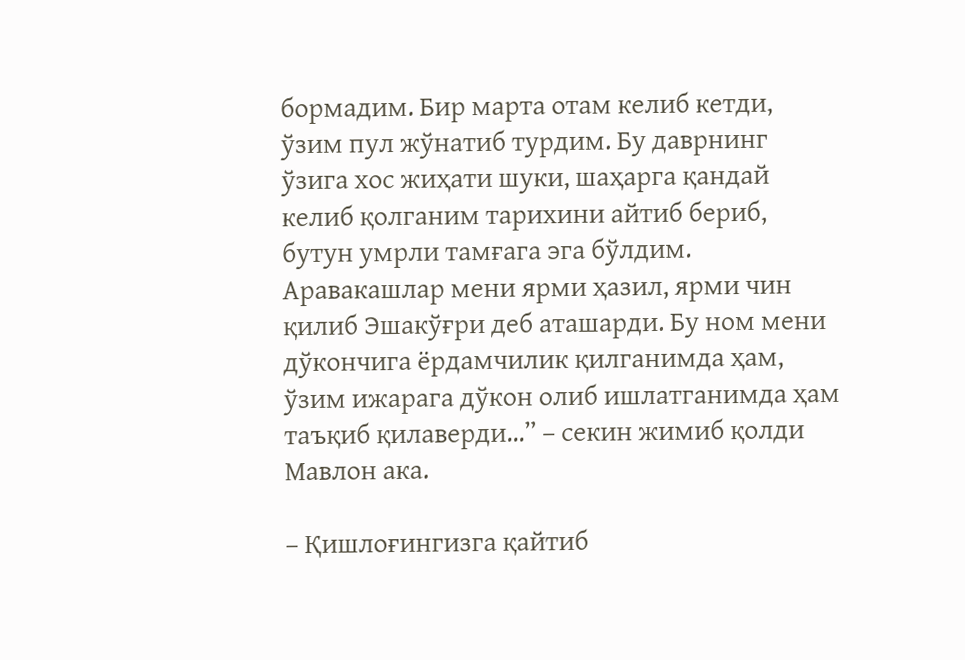бормадим. Бир марта отам келиб кетди, ўзим пул жўнатиб турдим. Бу даврнинг ўзига хос жиҳати шуки, шаҳарга қандай келиб қолганим тарихини айтиб бериб, бутун умрли тамғага эга бўлдим. Аравакашлар мени ярми ҳазил, ярми чин қилиб Эшакўғри деб аташарди. Бу ном мени дўкончига ёрдамчилик қилганимда ҳам, ўзим ижарага дўкон олиб ишлатганимда ҳам таъқиб қилаверди...” – секин жимиб қолди Мавлон ака.

– Қишлоғингизга қайтиб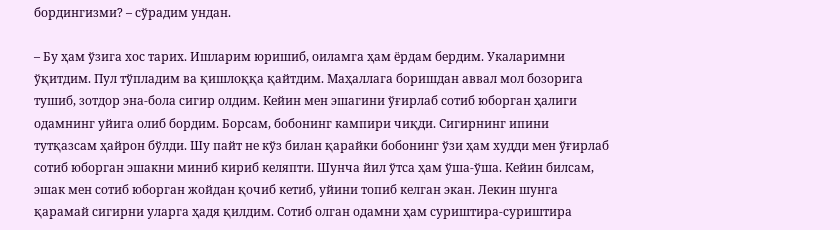бордингизми? – сўрадим ундан.

– Бу ҳам ўзига хос тарих. Ишларим юришиб, оиламга ҳам ёрдам бердим. Укаларимни ўқитдим. Пул тўпладим ва қишлоққа қайтдим. Маҳаллага боришдан аввал мол бозорига тушиб, зотдор эна-бола сигир олдим. Кейин мен эшагини ўғирлаб сотиб юборган ҳалиги одамнинг уйига олиб бордим. Борсам, бобонинг кампири чиқди. Сигирнинг ипини тутқазсам ҳайрон бўлди. Шу пайт не кўз билан қарайки бобонинг ўзи ҳам худди мен ўғирлаб сотиб юборган эшакни миниб кириб келяпти. Шунча йил ўтса ҳам ўша-ўша. Кейин билсам, эшак мен сотиб юборган жойдан қочиб кетиб, уйини топиб келган экан. Лекин шунга қарамай сигирни уларга ҳадя қилдим. Сотиб олган одамни ҳам суриштира-суриштира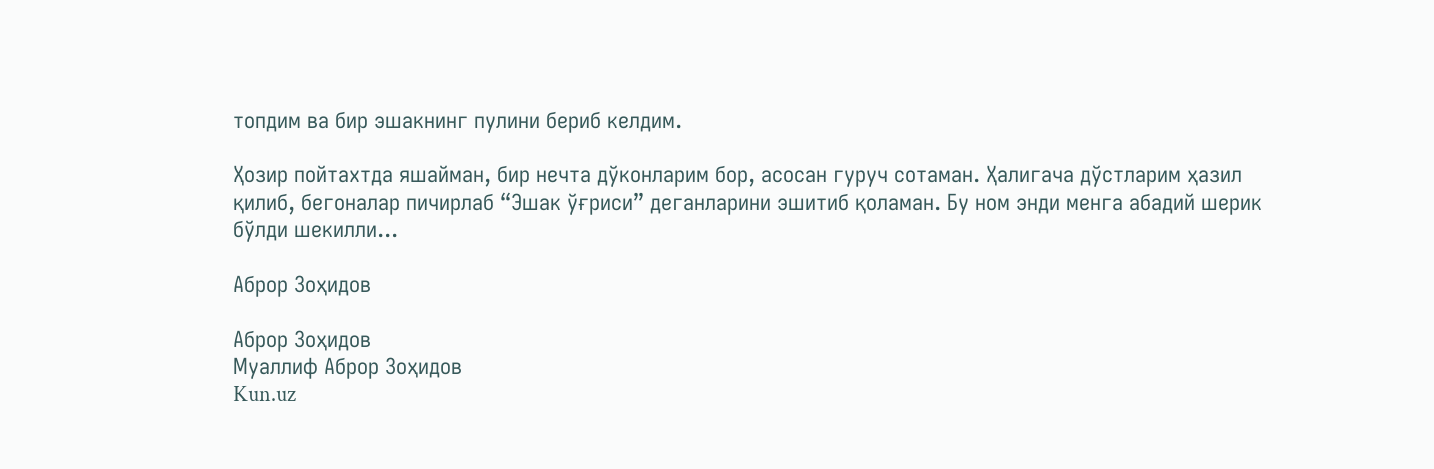топдим ва бир эшакнинг пулини бериб келдим.

Ҳозир пойтахтда яшайман, бир нечта дўконларим бор, асосан гуруч сотаман. Ҳалигача дўстларим ҳазил қилиб, бегоналар пичирлаб “Эшак ўғриси” деганларини эшитиб қоламан. Бу ном энди менга абадий шерик бўлди шекилли...

Аброр Зоҳидов

Аброр Зоҳидов
Муаллиф Аброр Зоҳидов
Kun.uz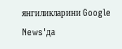янгиликларини Google News'да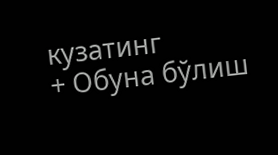кузатинг
+ Обуна бўлиш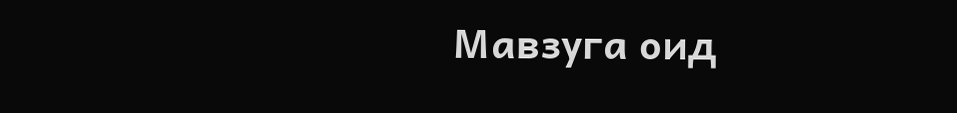Мавзуга оид